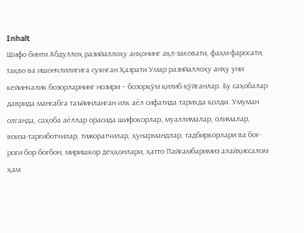Inhalt
Шифо бинти Абдуллоҳ разийаллоҳу анҳонинг ақл-заковати, фаҳм-фаросати, тақво ва ишончлилигига суянган Ҳазрати Умар разийаллоҳу анҳу уни кейинчалик бозорларнинг нозири – бозорқўм қилиб қўйганлар. Бу саҳобалар даврида мансабга таъйинланган илк аёл сифатида тарихда қолди. Умуман олганда, саҳоба аёллар орасида шифокорлар, муаллималар, олималар, воиза-тарғиботчилар, тижоратчилар, ҳунармандлар, тадбиркорлари ва боғ-роғи бор боғбон, миришкор деҳқонлари, ҳатто Пайғамбаримиз алайҳиссалом ҳам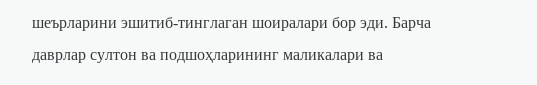шеърларини эшитиб-тинглаган шоиралари бор эди. Барча даврлар султон ва подшоҳларининг маликалари ва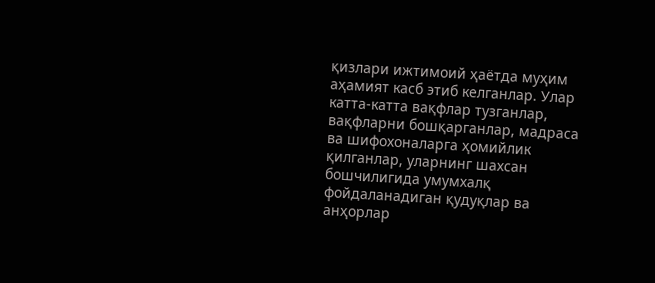қизлари ижтимоий ҳаётда муҳим аҳамият касб этиб келганлар. Улар катта-катта вақфлар тузганлар, вақфларни бошқарганлар, мадраса ва шифохоналарга ҳомийлик қилганлар, уларнинг шахсан бошчилигида умумхалқ фойдаланадиган қудуқлар ва анҳорлар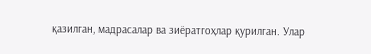қазилган, мадрасалар ва зиёратгоҳлар қурилган. Улар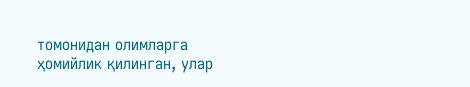томонидан олимларга ҳомийлик қилинган, улар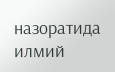назоратида илмий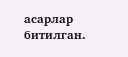асарлар битилган.